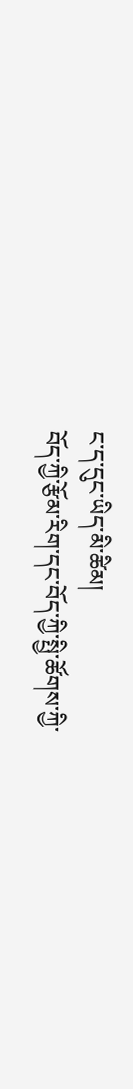ང་ད་དུང་ཡིད་མི་ཚིམ།
བོད་ཀྱི་རྩོམ་རིག་དང་བོད་ཀྱི་སྤྱི་ཚོགས་ཀྱི་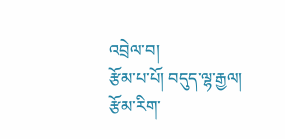འབྲེལ་བ།
རྩོམ་པ་པོ། བདུད་ལྷ་རྒྱལ།
རྩོམ་རིག་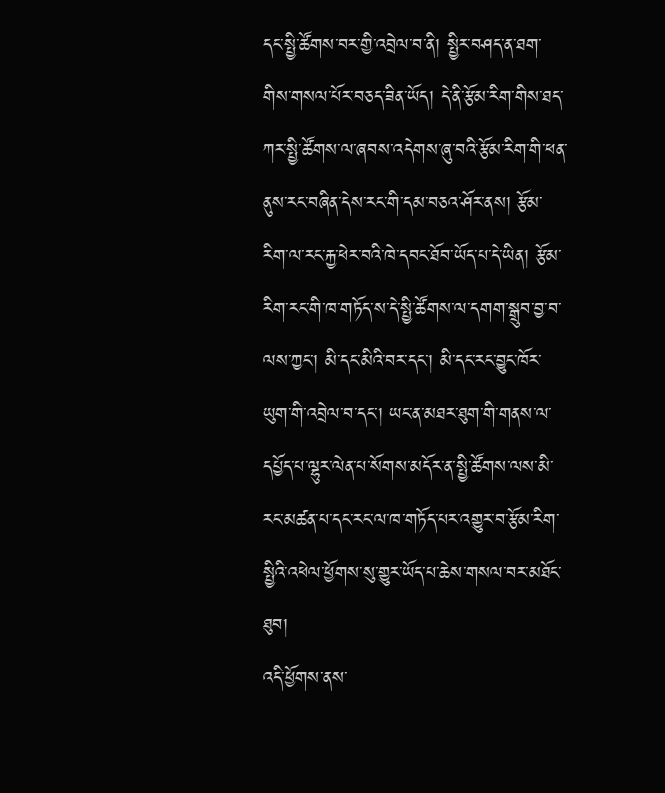དང་སྤྱི་ཚོགས་བར་གྱི་འབྲེལ་བ་ནི། སྤྱིར་བཤད་ན་ཐག་གིས་གསལ་པོར་བཅད་ཟིན་ཡོད། དེ་ནི་རྩོམ་རིག་གིས་ཐད་ཀར་སྤྱི་ཚོགས་ལ་ཞབས་འདེགས་ཞུ་བའི་རྩོམ་རིག་གི་ཕན་ནུས་རང་བཞིན་དེས་རང་གི་དམ་བཅའ་ཤོར་ནས། རྩོམ་རིག་ལ་རང་རྐྱ་ཕེར་བའི་ཁེ་དབང་ཐོབ་ཡོད་པ་དེ་ཡིན། རྩོམ་རིག་རང་གི་ཁ་གཏོད་ས་དེ་སྤྱི་ཚོགས་ལ་དགག་སྒྲུབ་བྱ་བ་ལས་ཀྱང་། མི་དང་མིའི་བར་དང་། མི་དང་རང་བྱུང་ཁོར་ཡུག་གི་འབྲེལ་བ་དང་། ཡང་ན་མཐར་ཐུག་གི་གནས་ལ་དཔྱོད་པ་ལྷུར་ལེན་པ་སོགས་མདོར་ན་སྤྱི་ཚོགས་ལས་མི་རང་མཚན་པ་དང་རང་ལ་ཁ་གཏོད་པར་འགྱུར་བ་རྩོམ་རིག་སྤྱིའི་འཕེལ་ཕྱོགས་སུ་གྱུར་ཡོད་པ་ཆེས་གསལ་བར་མཐོང་ཐུབ།
འདི་ཕྱོགས་ནས་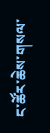ང་ཚོར་ཆེས་གསལ་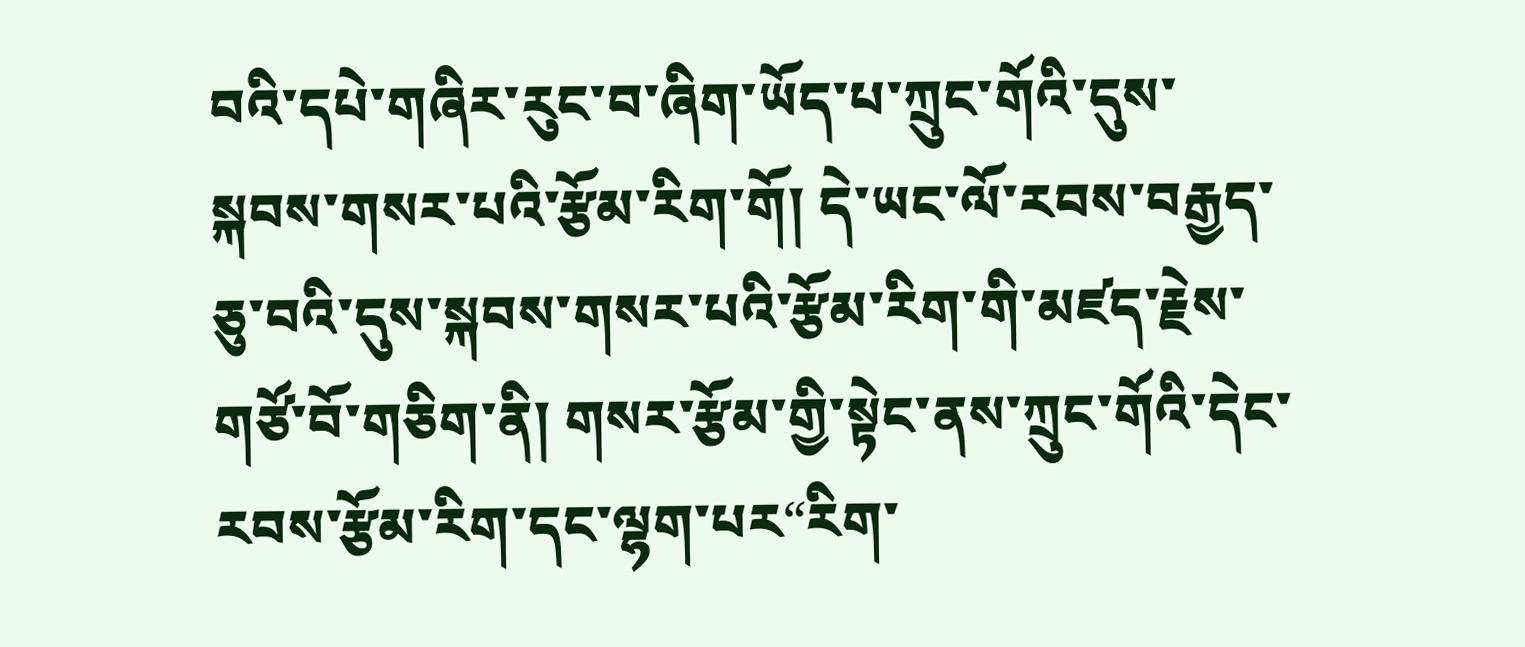བའི་དཔེ་གཞིར་རུང་བ་ཞིག་ཡོད་པ་ཀྲུང་གོའི་དུས་སྐབས་གསར་པའི་རྩོམ་རིག་གོ། དེ་ཡང་ལོ་རབས་བརྒྱད་ཅུ་བའི་དུས་སྐབས་གསར་པའི་རྩོམ་རིག་གི་མཛད་རྗེས་གཙོ་བོ་གཅིག་ནི། གསར་རྩོམ་གྱི་སྟེང་ནས་ཀྲུང་གོའི་དེང་རབས་རྩོམ་རིག་དང་ལྷག་པར“རིག་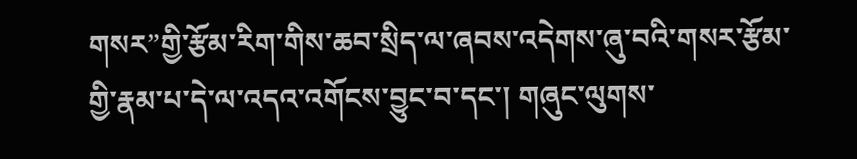གསར”གྱི་རྩོམ་རིག་གིས་ཆབ་སྲིད་ལ་ཞབས་འདེགས་ཞུ་བའི་གསར་རྩོམ་གྱི་རྣམ་པ་དེ་ལ་འདའ་འགོངས་བྱུང་བ་དང་། གཞུང་ལུགས་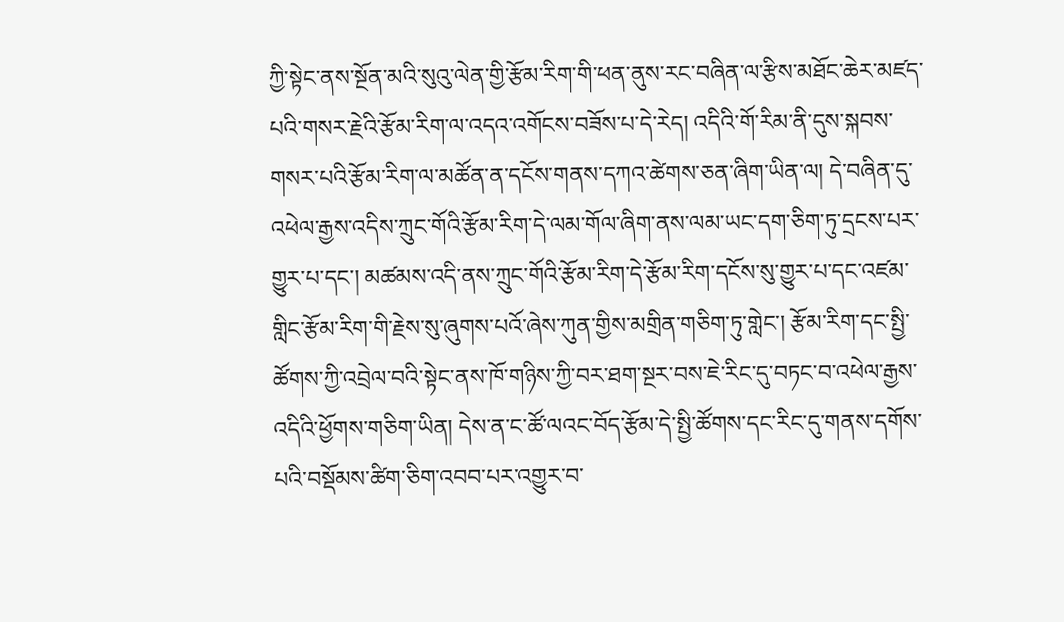ཀྱི་སྟེང་ནས་སྔོན་མའི་སུའུ་ལེན་གྱི་རྩོམ་རིག་གི་ཕན་ནུས་རང་བཞིན་ལ་རྩིས་མཐོང་ཆེར་མཛད་པའི་གསར་རྗེའི་རྩོམ་རིག་ལ་འདའ་འགོངས་བཟོས་པ་དེ་རེད། འདིའི་གོ་རིམ་ནི་དུས་སྐབས་གསར་པའི་རྩོམ་རིག་ལ་མཚོན་ན་དངོས་གནས་དཀའ་ཚེགས་ཅན་ཞིག་ཡིན་ལ། དེ་བཞིན་དུ་འཕེལ་རྒྱས་འདིས་ཀྲུང་གོའི་རྩོམ་རིག་དེ་ལམ་གོལ་ཞིག་ནས་ལམ་ཡང་དག་ཅིག་ཏུ་དྲངས་པར་གྱུར་པ་དང་། མཚམས་འདི་ནས་ཀྲུང་གོའི་རྩོམ་རིག་དེ་རྩོམ་རིག་དངོས་སུ་གྱུར་པ་དང་འཛམ་གླིང་རྩོམ་རིག་གི་རྗེས་སུ་ཞུགས་པའོ་ཞེས་ཀུན་གྱིས་མགྲིན་གཅིག་ཏུ་གླེང་། རྩོམ་རིག་དང་སྤྱི་ཚོགས་ཀྱི་འབྲེལ་བའི་སྟེང་ནས་ཁོ་གཉིས་ཀྱི་བར་ཐག་སྔར་བས་ཇེ་རིང་དུ་བཏང་བ་འཕེལ་རྒྱས་འདིའི་ཕྱོགས་གཅིག་ཡིན། དེས་ན་ང་ཚོ་ལའང་བོད་རྩོམ་དེ་སྤྱི་ཚོགས་དང་རིང་དུ་གནས་དགོས་པའི་བསྡོམས་ཚིག་ཅིག་འབབ་པར་འགྱུར་བ་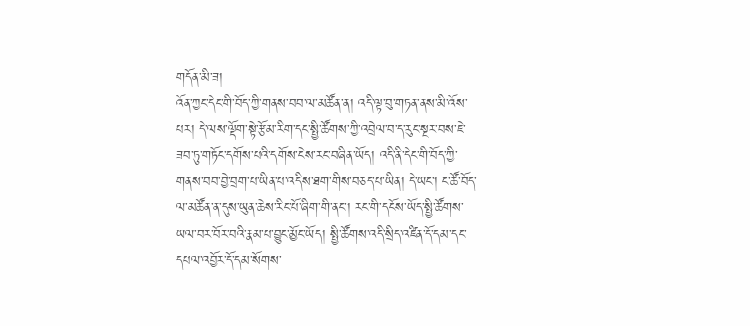གདོན་མི་ཟ།
འོན་ཀྱང་དེང་གི་བོད་ཀྱི་གནས་བབ་ལ་མཚོན་ན། འདི་ལྟ་བུ་གཏན་ནས་མི་འོས་པར། དེ་ལས་ལྡོག་སྟེ་རྩོམ་རིག་དང་སྤྱི་ཚོགས་ཀྱི་འབྲེལ་བ་ད་རུང་སྔར་བས་ཇེ་ཟབ་ཏུ་གཏོང་དགོས་པའི་དགོས་ངེས་རང་བཞིན་ཡོད། འདི་ནི་དེང་གི་བོད་ཀྱི་གནས་བབ་བྱེ་བྲག་པ་ཡིན་པ་འདིས་ཐག་གིས་བཅད་པ་ཡིན། དེ་ཡང་། ང་ཚོ་བོད་ལ་མཚོན་ན་དུས་ཡུན་ཆེས་རིང་པོ་ཞིག་གི་ནང་། རང་གི་དངོས་ཡོད་སྤྱི་ཚོགས་ཡལ་བར་བོར་བའི་རྣམ་པ་བྱུང་མྱོང་ཡོད། སྤྱི་ཚོགས་འདི་སྲིད་འཛིན་དོ་དམ་དང་དཔལ་འབྱོར་དོ་དམ་སོགས་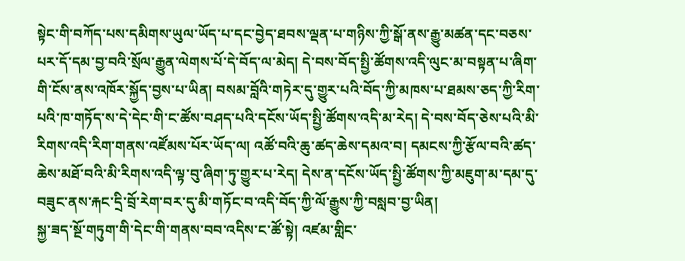སྟེང་གི་བཀོད་པས་དམིགས་ཡུལ་ཡོད་པ་དང་བྱེད་ཐབས་ལྡན་པ་གཉིས་ཀྱི་སྒོ་ནས་རྒྱུ་མཚན་དང་བཅས་པར་དོ་དམ་བྱ་བའི་སྲོལ་རྒྱུན་ལེགས་པོ་དེ་བོད་ལ་མེད། དེ་བས་བོད་སྤྱི་ཚོགས་འདི་ལུང་མ་བསྟན་པ་ཞིག་གི་ངོས་ནས་འཁོར་སྐྱོད་བྱས་པ་ཡིན། བསམ་བློའི་གཏེར་དུ་གྱུར་པའི་བོད་ཀྱི་མཁས་པ་ཐམས་ཅད་ཀྱི་རིག་པའི་ཁ་གཏོད་ས་དེ་དེང་གི་ང་ཚོས་བཤད་པའི་དངོས་ཡོད་སྤྱི་ཚོགས་འདི་མ་རེད། དེ་བས་བོད་ཅེས་པའི་མི་རིགས་འདི་རིག་གནས་འཛོམས་པོར་ཡོད་ལ། འཚོ་བའི་ཆུ་ཚད་ཆེས་དམའ་བ། དམངས་ཀྱི་རྩོལ་བའི་ཚད་ཆེས་མཐོ་བའི་མི་རིགས་འདི་ལྟ་བུ་ཞིག་ཏུ་གྱུར་པ་རེད། དེས་ན་དངོས་ཡོད་སྤྱི་ཚོགས་ཀྱི་མཇུག་མ་དམ་དུ་བཟུང་ནས་རྐང་དྲི་བྲོ་རེག་བར་དུ་མི་གཏོང་བ་འདི་བོད་ཀྱི་ལོ་རྒྱུས་ཀྱི་བསླབ་བྱ་ཡིན།
སྐྱ་ཟད་སྔོ་གཏུག་གི་དེང་གི་གནས་བབ་འདིས་ང་ཚོ་སྟེ། འཛམ་གླིང་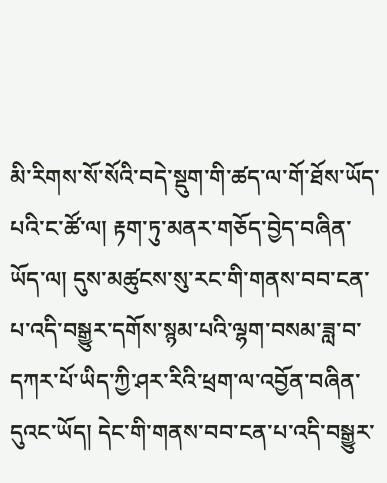མི་རིགས་སོ་སོའི་བདེ་སྡུག་གི་ཚད་ལ་གོ་ཐོས་ཡོད་པའི་ང་ཚོ་ལ། རྟག་ཏུ་མནར་གཅོད་བྱེད་བཞིན་ཡོད་ལ། དུས་མཚུངས་སུ་རང་གི་གནས་བབ་ངན་པ་འདི་བསྒྱུར་དགོས་སྙམ་པའི་ལྷག་བསམ་ཟླ་བ་དཀར་པོ་ཡིད་ཀྱི་ཤར་རིའི་ཕྲག་ལ་འབྱོན་བཞིན་དུའང་ཡོད། དེང་གི་གནས་བབ་ངན་པ་འདི་བསྒྱུར་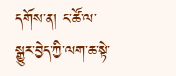དགོས་ན། ང་ཚོ་ལ་སྒྱུར་བྱེད་ཀྱི་ལག་ཆ་སྟེ་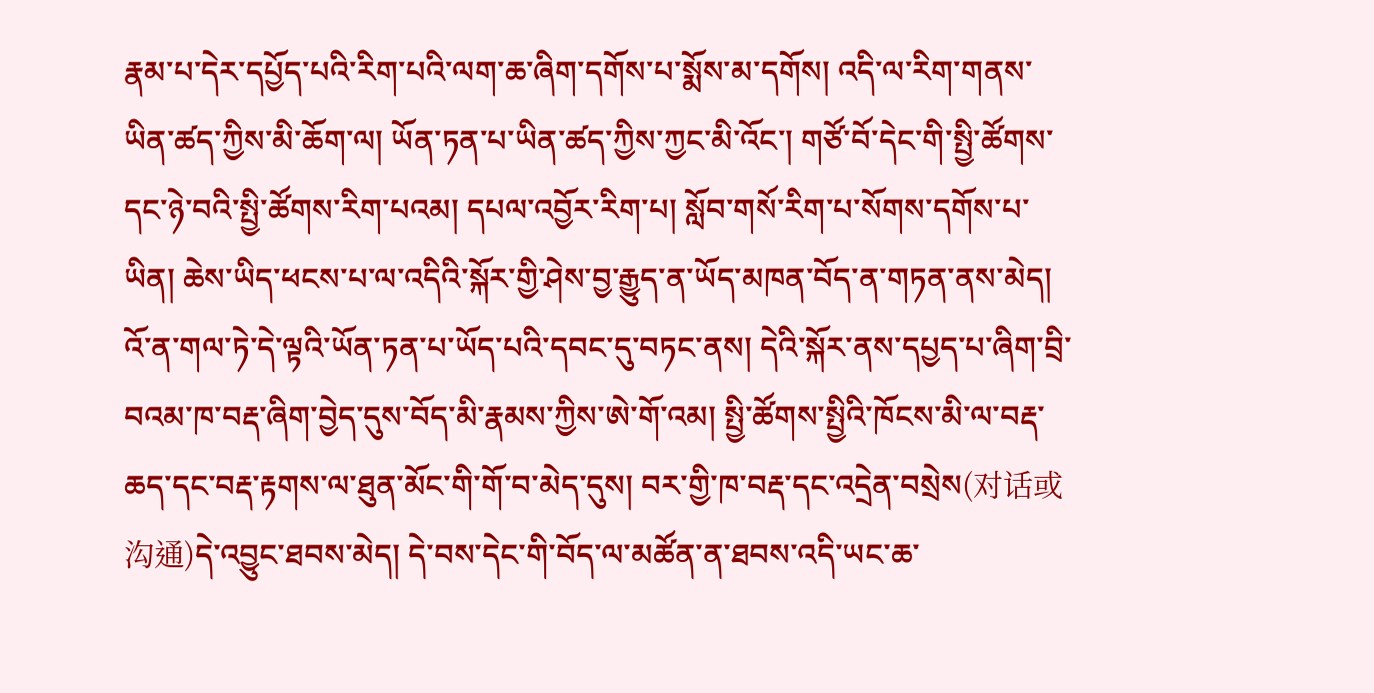རྣམ་པ་དེར་དཔྱོད་པའི་རིག་པའི་ལག་ཆ་ཞིག་དགོས་པ་སྨོས་མ་དགོས། འདི་ལ་རིག་གནས་ཡིན་ཚད་ཀྱིས་མི་ཆོག་ལ། ཡོན་ཏན་པ་ཡིན་ཚད་ཀྱིས་ཀྱང་མི་འོང་། གཙོ་བོ་དེང་གི་སྤྱི་ཚོགས་དང་ཉེ་བའི་སྤྱི་ཚོགས་རིག་པའམ། དཔལ་འབྱོར་རིག་པ། སློབ་གསོ་རིག་པ་སོགས་དགོས་པ་ཡིན། ཆེས་ཡིད་ཕངས་པ་ལ་འདིའི་སྐོར་གྱི་ཤེས་བྱ་རྒྱུད་ན་ཡོད་མཁན་བོད་ན་གཏན་ནས་མེད། འོ་ན་གལ་ཏེ་དེ་ལྟའི་ཡོན་ཏན་པ་ཡོད་པའི་དབང་དུ་བཏང་ནས། དེའི་སྐོར་ནས་དཔྱད་པ་ཞིག་བྲི་བའམ་ཁ་བརྡ་ཞིག་བྱེད་དུས་བོད་མི་རྣམས་ཀྱིས་ཨེ་གོ་འམ། སྤྱི་ཚོགས་སྤྱིའི་ཁོངས་མི་ལ་བརྡ་ཆད་དང་བརྡ་རྟགས་ལ་ཐུན་མོང་གི་གོ་བ་མེད་དུས། བར་གྱི་ཁ་བརྡ་དང་འདྲེན་བསྲེས(对话或沟通)དེ་འབྱུང་ཐབས་མེད། དེ་བས་དེང་གི་བོད་ལ་མཚོན་ན་ཐབས་འདི་ཡང་ཆ་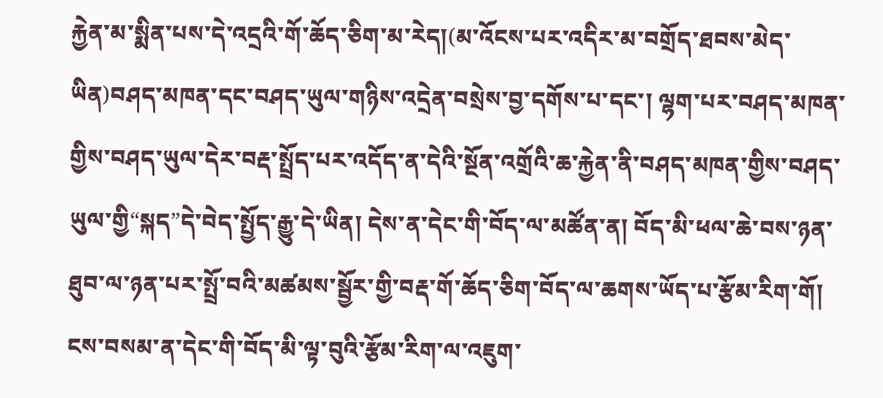རྐྱེན་མ་སྨིན་པས་དེ་འདྲའི་གོ་ཆོད་ཅིག་མ་རེད།(མ་འོངས་པར་འདིར་མ་བགྲོད་ཐབས་མེད་ཡིན)བཤད་མཁན་དང་བཤད་ཡུལ་གཉིས་འདྲེན་བསྲེས་བྱ་དགོས་པ་དང་། ལྷག་པར་བཤད་མཁན་གྱིས་བཤད་ཡུལ་དེར་བརྡ་སྤྲོད་པར་འདོད་ན་དེའི་སྔོན་འགྲོའི་ཆ་རྐྱེན་ནི་བཤད་མཁན་གྱིས་བཤད་ཡུལ་གྱི“སྐད”དེ་བེད་སྤྱོད་རྒྱུ་དེ་ཡིན། དེས་ན་དེང་གི་བོད་ལ་མཚོན་ན། བོད་མི་ཕལ་ཆེ་བས་ཉན་ཐུབ་ལ་ཉན་པར་སྤྲོ་བའི་མཚམས་སྦྱོར་གྱི་བརྡ་གོ་ཆོད་ཅིག་བོད་ལ་ཆགས་ཡོད་པ་རྩོམ་རིག་གོ། ངས་བསམ་ན་དེང་གི་བོད་མི་ལྟ་བུའི་རྩོམ་རིག་ལ་འཇུག་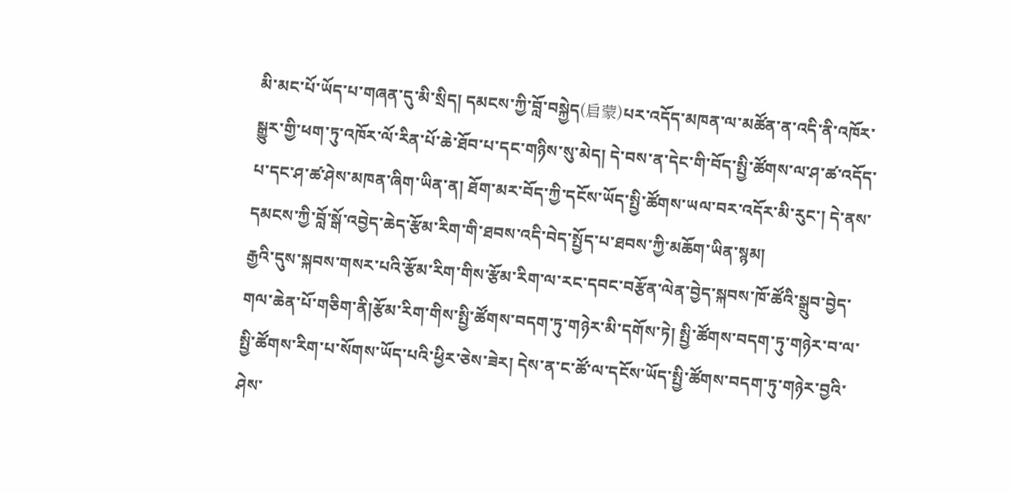མི་མང་པོ་ཡོད་པ་གཞན་དུ་མི་སྲིད། དམངས་ཀྱི་བློ་བསྐྱེད(启蒙)པར་འདོད་མཁན་ལ་མཚོན་ན་འདི་ནི་འཁོར་སྒྱུར་གྱི་ཕག་ཏུ་འཁོར་ལོ་རིན་པོ་ཆེ་ཐོབ་པ་དང་གཉིས་སུ་མེད། དེ་བས་ན་དེང་གི་བོད་སྤྱི་ཚོགས་ལ་ཤ་ཚ་འདོད་པ་དང་ཤ་ཚ་ཤེས་མཁན་ཞིག་ཡིན་ན། ཐོག་མར་བོད་ཀྱི་དངོས་ཡོད་སྤྱི་ཚོགས་ཡལ་བར་འདོར་མི་རུང་། དེ་ནས་དམངས་ཀྱི་བློ་སྒོ་འབྱེད་ཆེད་རྩོམ་རིག་གི་ཐབས་འདི་བེད་སྤྱོད་པ་ཐབས་ཀྱི་མཆོག་ཡིན་སྙམ།
རྒྱའི་དུས་སྐབས་གསར་པའི་རྩོམ་རིག་གིས་རྩོམ་རིག་ལ་རང་དབང་བརྩོན་ལེན་བྱེད་སྐབས་ཁོ་ཚོའི་སྒྲུབ་བྱེད་གལ་ཆེན་པོ་གཅིག་ནི།རྩོམ་རིག་གིས་སྤྱི་ཚོགས་བདག་ཏུ་གཉེར་མི་དགོས་ཏེ། སྤྱི་ཚོགས་བདག་ཏུ་གཉེར་བ་ལ་སྤྱི་ཚོགས་རིག་པ་སོགས་ཡོད་པའི་ཕྱིར་ཅེས་ཟེར། དེས་ན་ང་ཚོ་ལ་དངོས་ཡོད་སྤྱི་ཚོགས་བདག་ཏུ་གཉེར་བྱའི་ཤེས་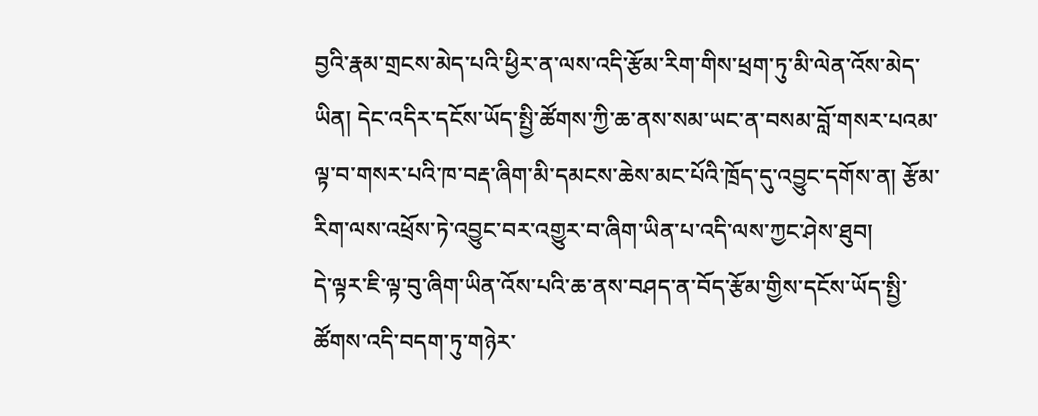བྱའི་རྣམ་གྲངས་མེད་པའི་ཕྱིར་ན་ལས་འདི་རྩོམ་རིག་གིས་ཕྲག་ཏུ་མི་ལེན་འོས་མེད་ཡིན། དེང་འདིར་དངོས་ཡོད་སྤྱི་ཚོགས་ཀྱི་ཆ་ནས་སམ་ཡང་ན་བསམ་བློ་གསར་པའམ་ལྟ་བ་གསར་པའི་ཁ་བརྡ་ཞིག་མི་དམངས་ཆེས་མང་པོའི་ཁྲོད་དུ་འབྱུང་དགོས་ན། རྩོམ་རིག་ལས་འཕྲོས་ཏེ་འབྱུང་བར་འགྱུར་བ་ཞིག་ཡིན་པ་འདི་ལས་ཀྱང་ཤེས་ཐུབ།
དེ་ལྟར་ཇི་ལྟ་བུ་ཞིག་ཡིན་འོས་པའི་ཆ་ནས་བཤད་ན་བོད་རྩོམ་གྱིས་དངོས་ཡོད་སྤྱི་ཚོགས་འདི་བདག་ཏུ་གཉེར་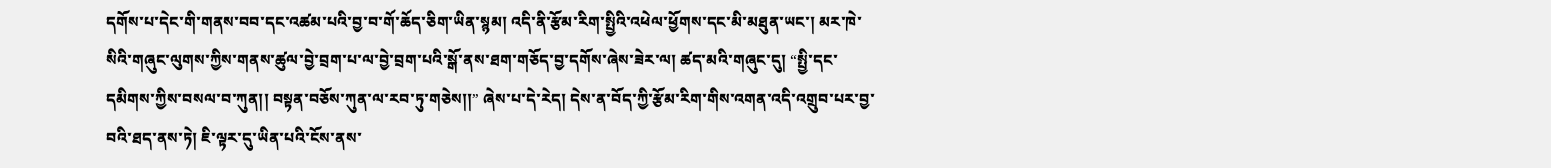དགོས་པ་དེང་གི་གནས་བབ་དང་འཚམ་པའི་བྱ་བ་གོ་ཆོད་ཅིག་ཡིན་སྙམ། འདི་ནི་རྩོམ་རིག་སྤྱིའི་འཕེལ་ཕྱོགས་དང་མི་མཐུན་ཡང་། མར་ཁེ་སིའི་གཞུང་ལུགས་ཀྱིས་གནས་ཚུལ་བྱེ་བྲག་པ་ལ་བྱེ་བྲག་པའི་སྒོ་ནས་ཐག་གཅོད་བྱ་དགོས་ཞེས་ཟེར་ལ། ཚད་མའི་གཞུང་དུ། “སྤྱི་དང་དམིགས་ཀྱིས་བསལ་བ་ཀུན།། བསྟན་བཅོས་ཀུན་ལ་རབ་ཏུ་གཅེས།།” ཞེས་པ་དེ་རེད། དེས་ན་བོད་ཀྱི་རྩོམ་རིག་གིས་འགན་འདི་འགྲུབ་པར་བྱ་བའི་ཐད་ནས་ཏེ། ཇི་ལྟར་དུ་ཡིན་པའི་ངོས་ནས་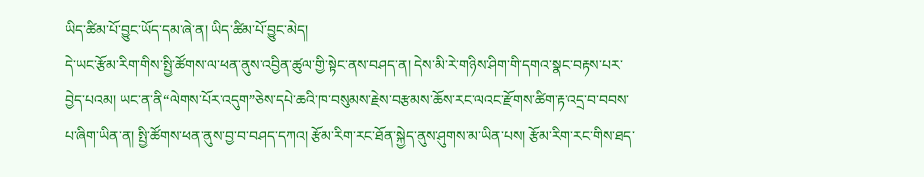ཡིད་ཚིམ་པོ་བྱུང་ཡོད་དམ་ཞེ་ན། ཡིད་ཚིམ་པོ་བྱུང་མེད།
དེ་ཡང་རྩོམ་རིག་གིས་སྤྱི་ཚོགས་ལ་ཕན་ནུས་འབྱིན་ཚུལ་གྱི་སྟེང་ནས་བཤད་ན། དེས་མི་རེ་གཉིས་ཤིག་གི་དགའ་སྣང་བརྟས་པར་བྱེད་པའམ། ཡང་ན་ནི“ལེགས་པོར་འདུག”ཅེས་དཔེ་ཆའི་ཁ་བསུམས་རྗེས་བརྩམས་ཆོས་རང་ལའང་རྫོགས་ཚིག་རྟ་འདྲ་བ་བབས་པ་ཞིག་ཡིན་ན། སྤྱི་ཚོགས་ཕན་ནུས་བྱ་བ་བཤད་དཀའ། རྩོམ་རིག་རང་ཐོན་སྐྱེད་ནུས་ཤུགས་མ་ཡིན་པས། རྩོམ་རིག་རང་གིས་ཐད་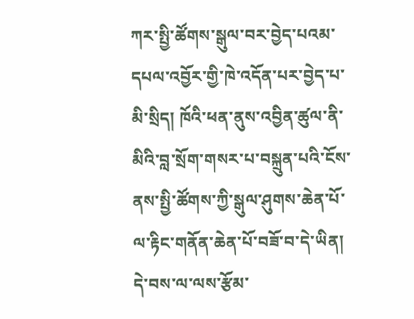ཀར་སྤྱི་ཚོགས་སྒུལ་བར་བྱེད་པའམ་དཔལ་འབྱོར་གྱི་ཁེ་འདོན་པར་བྱེད་པ་མི་སྲིད། ཁོའི་ཕན་ནུས་འབྱིན་ཚུལ་ནི་མིའི་བླ་སྲོག་གསར་པ་བསྐྲུན་པའི་ངོས་ནས་སྤྱི་ཚོགས་ཀྱི་སྒུལ་ཤུགས་ཆེན་པོ་ལ་རྟིང་གནོན་ཆེན་པོ་བཟོ་བ་དེ་ཡིན། དེ་བས་ལ་ལས་རྩོམ་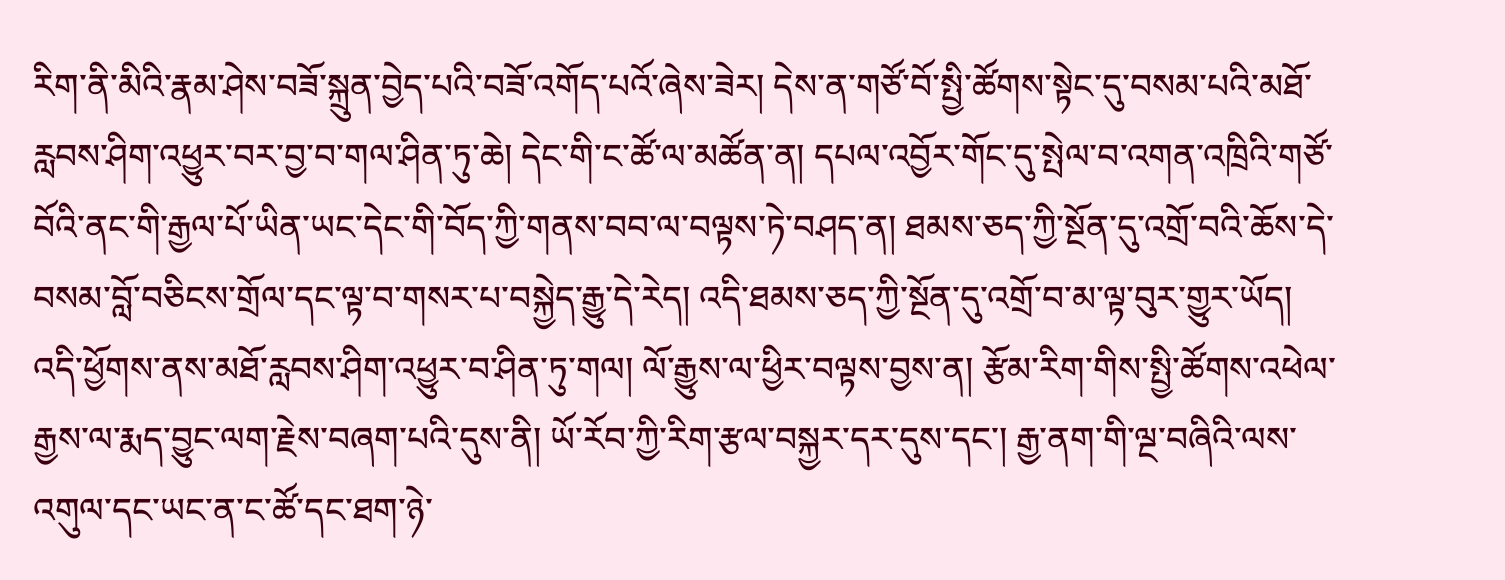རིག་ནི་མིའི་རྣམ་ཤེས་བཟོ་སྐྲུན་བྱེད་པའི་བཟོ་འགོད་པའོ་ཞེས་ཟེར། དེས་ན་གཙོ་བོ་སྤྱི་ཚོགས་སྟེང་དུ་བསམ་པའི་མཐོ་རླབས་ཤིག་འཕྱུར་བར་བྱ་བ་གལ་ཤིན་ཏུ་ཆེ། དེང་གི་ང་ཚོ་ལ་མཚོན་ན། དཔལ་འབྱོར་གོང་དུ་སྤེལ་བ་འགན་འཁྲིའི་གཙོ་བོའི་ནང་གི་རྒྱལ་པོ་ཡིན་ཡང་དེང་གི་བོད་ཀྱི་གནས་བབ་ལ་བལྟས་ཏེ་བཤད་ན། ཐམས་ཅད་ཀྱི་སྔོན་དུ་འགྲོ་བའི་ཆོས་དེ་བསམ་བློ་བཅིངས་གྲོལ་དང་ལྟ་བ་གསར་པ་བསྐྱེད་རྒྱུ་དེ་རེད། འདི་ཐམས་ཅད་ཀྱི་སྔོན་དུ་འགྲོ་བ་མ་ལྟ་བུར་གྱུར་ཡོད། འདི་ཕྱོགས་ནས་མཐོ་རླབས་ཤིག་འཕྱུར་བ་ཤིན་ཏུ་གལ། ལོ་རྒྱུས་ལ་ཕྱིར་བལྟས་བྱས་ན། རྩོམ་རིག་གིས་སྤྱི་ཚོགས་འཕེལ་རྒྱས་ལ་རྨད་བྱུང་ལག་རྗེས་བཞག་པའི་དུས་ནི། ཡོ་རོབ་ཀྱི་རིག་རྩལ་བསྐྱར་དར་དུས་དང་། རྒྱ་ནག་གི་ལྔ་བཞིའི་ལས་འགུལ་དང་ཡང་ན་ང་ཚོ་དང་ཐག་ཉེ་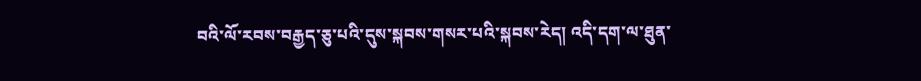བའི་ལོ་རབས་བརྒྱད་ཅུ་པའི་དུས་སྐབས་གསར་པའི་སྐབས་རེད། འདི་དག་ལ་ཐུན་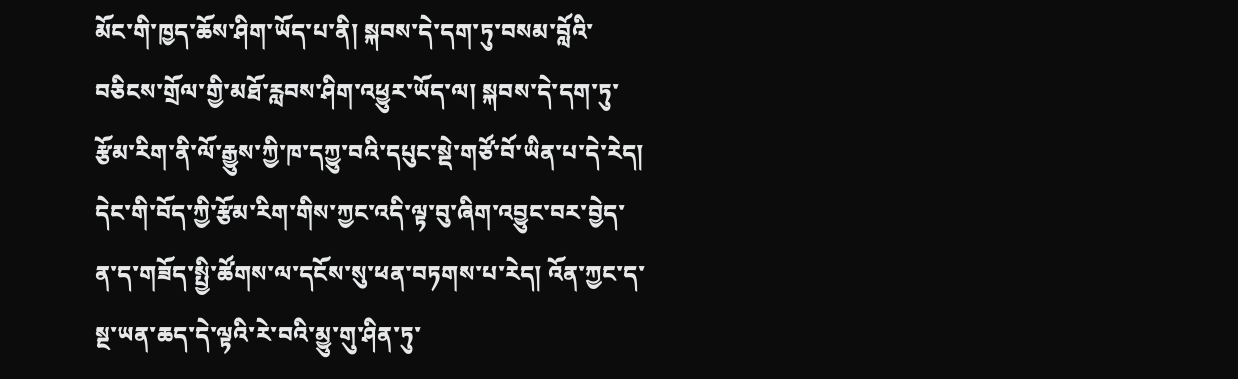མོང་གི་ཁྱད་ཆོས་ཤིག་ཡོད་པ་ནི། སྐབས་དེ་དག་ཏུ་བསམ་བློའི་བཅིངས་གྲོལ་གྱི་མཐོ་རླབས་ཤིག་འཕྱུར་ཡོད་ལ། སྐབས་དེ་དག་ཏུ་རྩོམ་རིག་ནི་ལོ་རྒྱུས་ཀྱི་ཁ་དཀྱུ་བའི་དཔུང་སྡེ་གཙོ་བོ་ཡིན་པ་དེ་རེད། དེང་གི་བོད་ཀྱི་རྩོམ་རིག་གིས་ཀྱང་འདི་ལྟ་བུ་ཞིག་འབྱུང་བར་བྱེད་ན་ད་གཟོད་སྤྱི་ཚོགས་ལ་དངོས་སུ་ཕན་བཏགས་པ་རེད། འོན་ཀྱང་ད་སྔ་ཡན་ཆད་དེ་ལྟའི་རེ་བའི་མྱུ་གུ་ཤིན་ཏུ་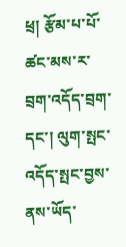ཕྲ། རྩོམ་པ་པོ་ཚང་མས་ར་བྲག་འདོད་བྲག་དང་། ལུག་སྤང་འདོད་སྤང་བྱས་ནས་ཡོད་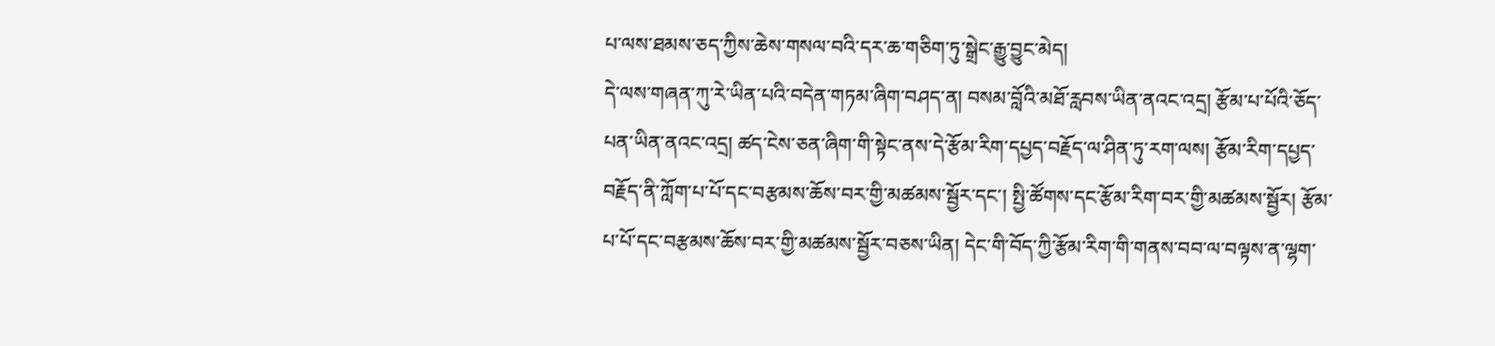པ་ལས་ཐམས་ཅད་ཀྱིས་ཆེས་གསལ་བའི་དར་ཆ་གཅིག་ཏུ་སྒྲེང་རྒྱུ་བྱུང་མེད།
དེ་ལས་གཞན་ཀུ་རེ་ཡིན་པའི་བདེན་གཏམ་ཞིག་བཤད་ན། བསམ་བློའི་མཐོ་རླབས་ཡིན་ནའང་འདྲ། རྩོམ་པ་པོའི་ཅོད་པན་ཡིན་ནའང་འདྲ། ཚད་ངེས་ཅན་ཞིག་གི་སྟེང་ནས་དེ་རྩོམ་རིག་དཔྱད་བརྗོད་ལ་ཤིན་ཏུ་རག་ལས། རྩོམ་རིག་དཔྱད་བརྗོད་ནི་ཀློག་པ་པོ་དང་བརྩམས་ཆོས་བར་གྱི་མཚམས་སྦྱོར་དང་། སྤྱི་ཚོགས་དང་རྩོམ་རིག་བར་གྱི་མཚམས་སྦྱོར། རྩོམ་པ་པོ་དང་བརྩམས་ཆོས་བར་གྱི་མཚམས་སྦྱོར་བཅས་ཡིན། དེང་གི་བོད་ཀྱི་རྩོམ་རིག་གི་གནས་བབ་ལ་བལྟས་ན་ལྷག་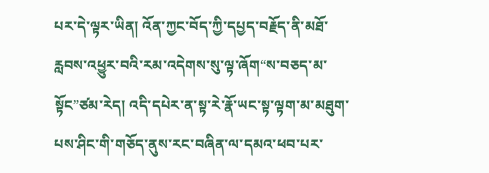པར་དེ་ལྟར་ཡིན། འོན་ཀྱང་བོད་ཀྱི་དཔྱད་བརྗོད་ནི་མཐོ་རླབས་འཕྱུར་བའི་རམ་འདེགས་སུ་ལྟ་ཞོག“ས་བཅད་མ་སྟོང”ཙམ་རེད། འདི་དཔེར་ན་སྟ་རེ་རྣོ་ཡང་སྟ་ལྟག་མ་མཐུག་པས་ཤིང་གི་གཅོད་ནུས་རང་བཞིན་ལ་དམའ་ཕབ་པར་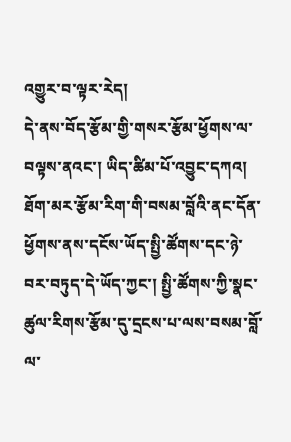འགྱུར་བ་ལྟར་རེད།
དེ་ནས་བོད་རྩོམ་གྱི་གསར་རྩོམ་ཕྱོགས་ལ་བལྟས་ནའང་། ཡིད་ཚིམ་པོ་འབྱུང་དཀའ། ཐོག་མར་རྩོམ་རིག་གི་བསམ་བློའི་ནང་དོན་ཕྱོགས་ནས་དངོས་ཡོད་སྤྱི་ཚོགས་དང་ཉེ་བར་བཏུད་དེ་ཡོད་ཀྱང་། སྤྱི་ཚོགས་ཀྱི་སྣང་ཚུལ་རིགས་རྩོམ་དུ་དྲངས་པ་ལས་བསམ་བློ་ལ་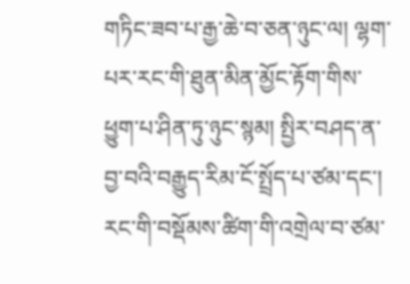གཏིང་ཟབ་པ་རྒྱ་ཆེ་བ་ཅན་ཉུང་ལ། ལྷག་པར་རང་གི་ཐུན་མིན་མྱོང་རྟོག་གིས་ཕྱུག་པ་ཤིན་ཏུ་ཉུང་སྙམ། སྤྱིར་བཤད་ན་བྱ་བའི་བརྒྱུད་རིམ་ངོ་སྤྲོད་པ་ཙམ་དང་། རང་གི་བསྡོམས་ཚིག་གི་འགྲེལ་བ་ཙམ་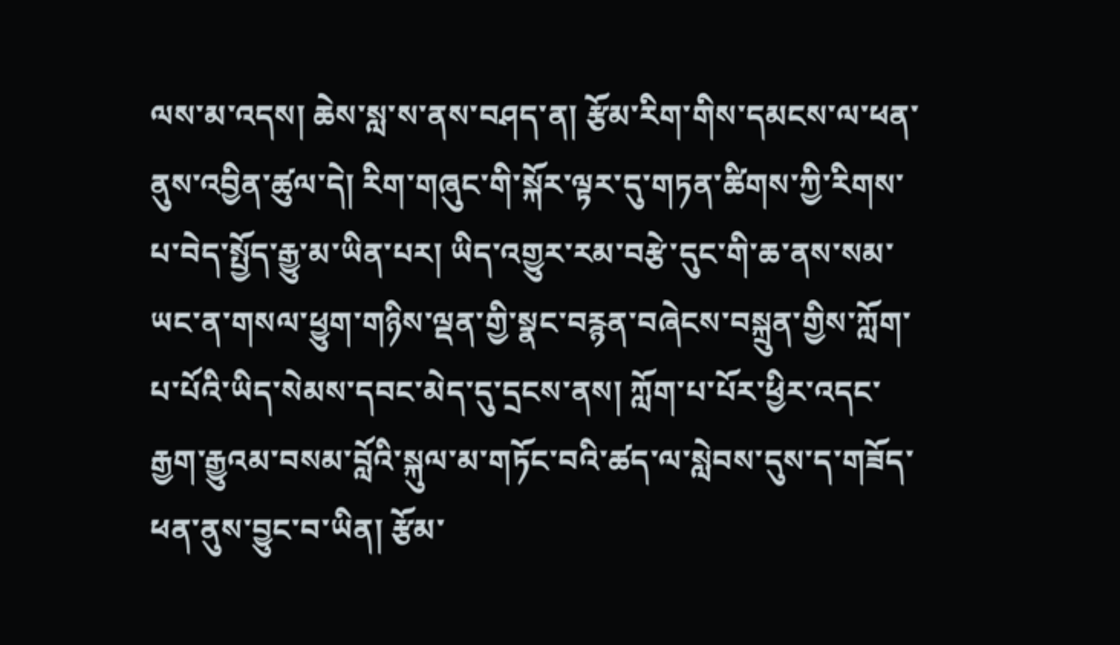ལས་མ་འདས། ཆེས་སླ་ས་ནས་བཤད་ན། རྩོམ་རིག་གིས་དམངས་ལ་ཕན་ནུས་འབྱིན་ཚུལ་དེ། རིག་གཞུང་གི་སྐོར་ལྟར་དུ་གཏན་ཚིགས་ཀྱི་རིགས་པ་བེད་སྤྱོད་རྒྱུ་མ་ཡིན་པར། ཡིད་འགྱུར་རམ་བརྩེ་དུང་གི་ཆ་ནས་སམ་ཡང་ན་གསལ་ཕྱུག་གཉིས་ལྡན་གྱི་སྣང་བརྙན་བཞེངས་བསྐྲུན་གྱིས་ཀློག་པ་པོའི་ཡིད་སེམས་དབང་མེད་དུ་དྲངས་ནས། ཀློག་པ་པོར་ཕྱིར་འདང་རྒྱག་རྒྱུའམ་བསམ་བློའི་སྐུལ་མ་གཏོང་བའི་ཚད་ལ་སླེབས་དུས་ད་གཟོད་ཕན་ནུས་བྱུང་བ་ཡིན། རྩོམ་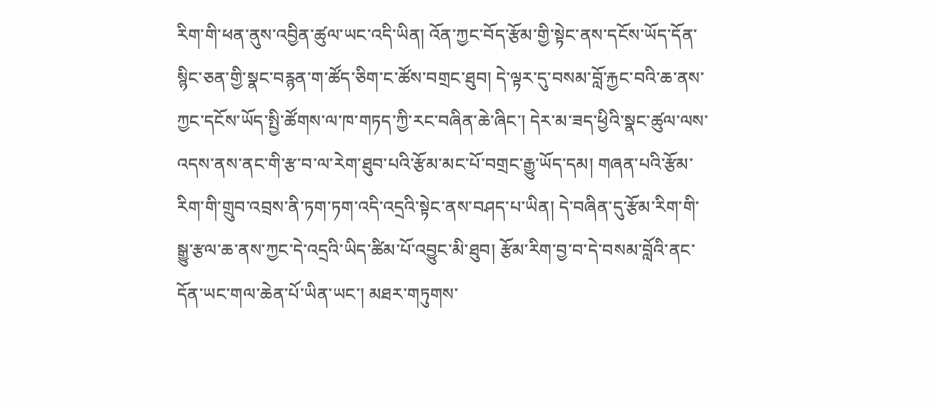རིག་གི་ཕན་ནུས་འབྱིན་ཚུལ་ཡང་འདི་ཡིན། འོན་ཀྱང་བོད་རྩོམ་གྱི་སྟེང་ནས་དངོས་ཡོད་དོན་སྙིང་ཅན་གྱི་སྣང་བརྙན་ག་ཚོད་ཅིག་ང་ཚོས་བགྲང་ཐུབ། དེ་ལྟར་དུ་བསམ་བློ་རྐྱང་བའི་ཆ་ནས་ཀྱང་དངོས་ཡོད་སྤྱི་ཚོགས་ལ་ཁ་གཏད་ཀྱི་རང་བཞིན་ཆེ་ཞིང་། དེར་མ་ཟད་ཕྱིའི་སྣང་ཚུལ་ལས་འདས་ནས་ནང་གི་རྩ་བ་ལ་རེག་ཐུབ་པའི་རྩོམ་མང་པོ་བགྲང་རྒྱུ་ཡོད་དམ། གཞན་པའི་རྩོམ་རིག་གི་གྲུབ་འབྲས་ནི་ཏག་ཏག་འདི་འདྲའི་སྟེང་ནས་བཤད་པ་ཡིན། དེ་བཞིན་དུ་རྩོམ་རིག་གི་སྒྱུ་རྩལ་ཆ་ནས་ཀྱང་དེ་འདྲའི་ཡིད་ཚིམ་པོ་འབྱུང་མི་ཐུབ། རྩོམ་རིག་བྱ་བ་དེ་བསམ་བློའི་ནང་དོན་ཡང་གལ་ཆེན་པོ་ཡིན་ཡང་། མཐར་གཏུགས་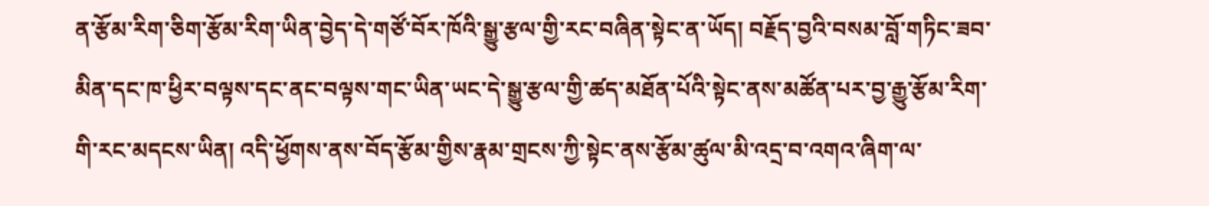ན་རྩོམ་རིག་ཅིག་རྩོམ་རིག་ཡིན་བྱེད་དེ་གཙོ་བོར་ཁོའི་སྒྱུ་རྩལ་གྱི་རང་བཞིན་སྟེང་ན་ཡོད། བརྗོད་བྱའི་བསམ་བློ་གཏིང་ཟབ་མིན་དང་ཁ་ཕྱིར་བལྟས་དང་ནང་བལྟས་གང་ཡིན་ཡང་དེ་སྒྱུ་རྩལ་གྱི་ཚད་མཐོན་པོའི་སྟེང་ནས་མཚོན་པར་བྱ་རྒྱུ་རྩོམ་རིག་གི་རང་མདངས་ཡིན། འདི་ཕྱོགས་ནས་བོད་རྩོམ་གྱིས་རྣམ་གྲངས་ཀྱི་སྟེང་ནས་རྩོམ་ཚུལ་མི་འདྲ་བ་འགའ་ཞིག་ལ་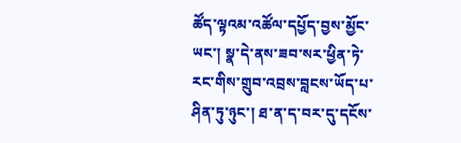ཚོད་ལྟའམ་འཚོལ་དཔྱོད་བྱས་མྱོང་ཡང་། སྣ་དེ་ནས་ཟབ་སར་ཕྱིན་ཏེ་རང་གིས་གྲུབ་འབྲས་བླངས་ཡོད་པ་ཤིན་ཏུ་ཉུང་། ཐ་ན་ད་བར་དུ་དངོས་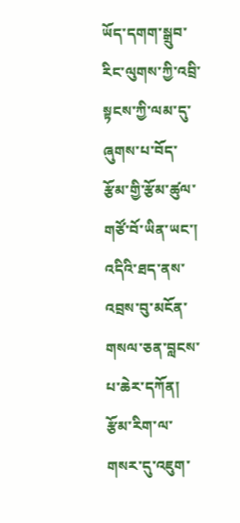ཡོད་དགག་སྒྲུབ་རིང་ལུགས་ཀྱི་འབྲི་སྟངས་ཀྱི་ལམ་དུ་ཞུགས་པ་བོད་རྩོམ་གྱི་རྩོམ་ཚུལ་གཙོ་བོ་ཡིན་ཡང་། འདིའི་ཐད་ནས་འབྲས་བུ་མངོན་གསལ་ཅན་བླངས་པ་ཆེར་དཀོན། རྩོམ་རིག་ལ་གསར་དུ་འཇུག་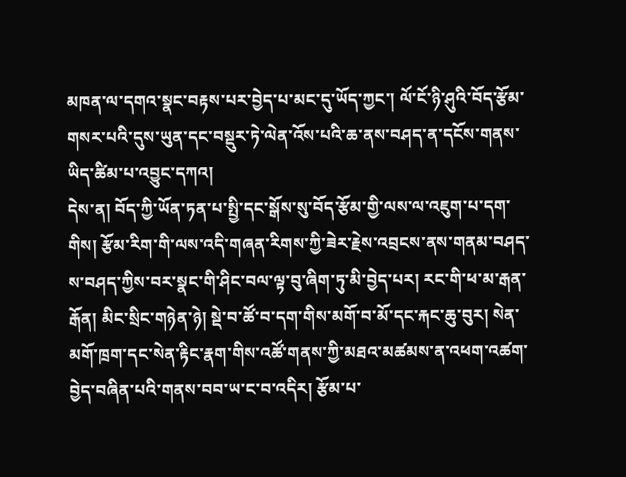མཁན་ལ་དགའ་སྣང་བརྟས་པར་བྱེད་པ་མང་དུ་ཡོད་ཀྱང་། ལོ་ངོ་ཉི་ཤུའི་བོད་རྩོམ་གསར་པའི་དུས་ཡུན་དང་བསྡུར་ཏེ་ལེན་འོས་པའི་ཆ་ནས་བཤད་ན་དངོས་གནས་ཡིད་ཚིམ་པ་འབྱུང་དཀའ།
དེས་ན། བོད་ཀྱི་ཡོན་ཏན་པ་སྤྱི་དང་སྒོས་སུ་བོད་རྩོམ་གྱི་ལས་ལ་འཇུག་པ་དག་གིས། རྩོམ་རིག་གི་ལས་འདི་གཞན་རིགས་ཀྱི་ཟེར་རྗེས་འབྲངས་ནས་གནམ་བཤད་ས་བཤད་ཀྱིས་བར་སྣང་གི་ཤིང་བལ་ལྟ་བུ་ཞིག་ཏུ་མི་བྱེད་པར། རང་གི་ཕ་མ་རྒན་རྒོན། མིང་སྲིང་གཉེན་ཉེ། སྡེ་བ་ཚོ་བ་དག་གིས་མགོ་བ་མོ་དང་རྐང་ཆུ་བུར། སེན་མགོ་ཁྲག་དང་སེན་རྟིང་རྣག་གིས་འཚོ་གནས་ཀྱི་མཐའ་མཚམས་ན་འཕག་འཚག་བྱེད་བཞིན་པའི་གནས་བབ་ཡ་ང་བ་འདིར། རྩོམ་པ་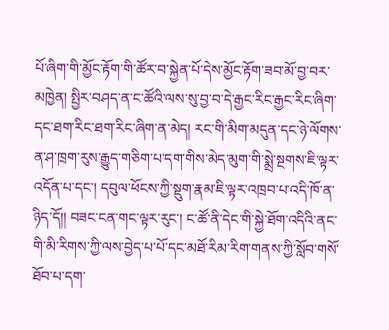པོ་ཞིག་གི་མྱོང་རྟོག་གི་ཚོར་བ་སྐྱེན་པོ་དེས་མྱོང་རྟོག་ཟབ་མོ་བྱ་བར་མཁྱེན། སྤྱིར་བཤད་ན་ང་ཚོའི་ལས་སུ་བྱ་བ་དེ་རྒྱང་རིང་རྒྱང་རིང་ཞིག་དང་ཐག་རིང་ཐག་རིང་ཞིག་ན་མེད། རང་གི་མིག་མདུན་དང་ཉེ་ལོགས་ན་ཤ་ཁྲག་རུས་རྒྱུད་གཅིག་པ་དག་གིས་མེད་མུག་གི་སྨྲེ་སྔགས་ཇི་ལྟར་འདོན་པ་དང་། དབུལ་ཕོངས་ཀྱི་སྡུག་རྣམ་ཇི་ལྟར་འཁྲབ་པ་འདི་ཁོ་ན་ཉིད་དོ།། བཟང་ངན་གང་ལྟར་རུང་། ང་ཚོ་ནི་དེང་གི་སྐྱེ་ཐོག་འདིའི་ནང་གི་མི་རིགས་ཀྱི་ལས་བྱེད་པ་པོ་དང་མཐོ་རིམ་རིག་གནས་ཀྱི་སློབ་གསོ་ཐོབ་པ་དག་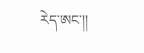རེད་ཨང་།།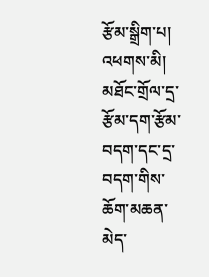རྩོམ་སྒྲིག་པ། འཕགས་མི།
མཐོང་གྲོལ་དྲ་རྩོམ་དག་རྩོམ་བདག་དང་དྲ་བདག་གིས་ཆོག་མཆན་མེད་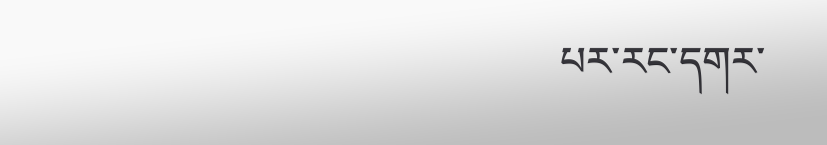པར་རང་དགར་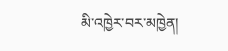མི་འཁྱེར་བར་མཁྱེན།